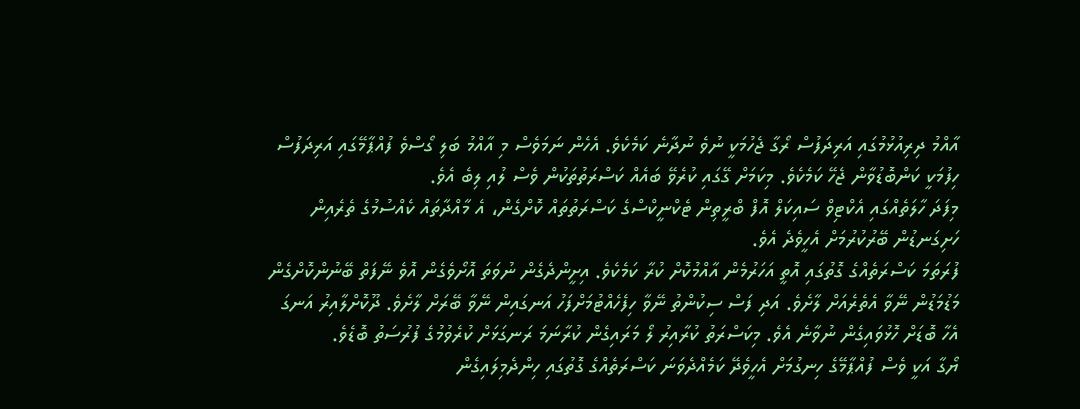އާއްމު ދިރިއުޅުމުގައި އަރިދަފުސް ރޯގާ ޖެހުމަކީ ނުވެ ނުދާނެ ކަމެކެވެ. އެހެން ނަމަވެސް މި އާއްމު ބަލި ގޯސްވެ ފުއްޕާމޭގައި އަރިދަފުސް ހިފުމަކީ ކަންބޮޑުވާން ޖެހޭ ކަމެކެވެ. މިކަމަށް ގޭގައި ކުރެވޭ ބައެއް ކަސްރަތުތަކުން ވެސް ލުއި ލިބެ އެވެ.
މިފަދަ ހާލަތެއްގައި އެކްޓިވް ސައިކަލް އޮފް ބްރީތިން ޓެކްނީކްސްގެ ކަސްރަތުތައް ކޮށްގެން، އެ މާއްދާތައް ކެއްސުމުގެ ތެރެއިން ހަށިގަނޑުން ބޭރުކުރުމަށް އެހީވެދެ އެވެ.
ފުރަތަމަ ކަސްރަތެއްގެ ގޮތުގައި އޮތީ އަހަރުމެން އާއްމުކޮށް ކުރާ ކަމެކެވެ. އިށީންދެގެން ނުވަތަ އޮށޯވެގެން އޮވެ ނޭފަތް ބޭނުންކޮށްގެން މަޑުމަޑުން ނޭވާ އެތެރެއަށް ލާށެވެ. އަދި ފަސް ސިކުންތު ނޭވާ ހިފެހެއްޓުމަށްފަހު އަނގައިން ނޭވާ ބޭރަށް ލާށެވެ. ދޫކޮށްލާއިރު އަނގަ އެހާ ބޮޑަށް ހޮޅުވައިގެން ނުވާނެ އެވެ. މިކަސްރަތު ކުރާއިރު ލޯ މަރައިގެން ކުރާނަމަ ރަނގަޅަށް ކުރެވުމުގެ ފުރުސަތު ބޮޑެވެ.
ޔޯގާ އަކީ ވެސް ފުއްޕާމޭގެ ހިނގުމަށް އެހީވެދޭ ކަމެއްދެވަނަ ކަސްރަތެއްގެ ގޮތުގައި ހިންދެމިލައިގެން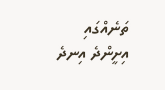ތަނެއްގައި އިށީންދެ އިނދެ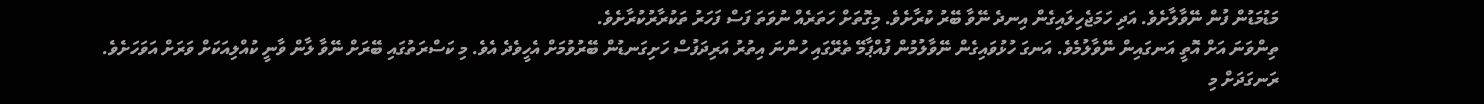މަޑުމަޑުން ފުން ނޭވާލާށެވެ. އަދި ހަމަޖެހިލައިގެން އިނދެ ނޭވާ ބޭރު ކުރާށެވެ. މިގޮތަށް ހަތަރެއް ނުވަތަ ފަސް ފަހަރު ތަކުރާރުކުރާށެވެ.
ތިންވަނަ އަށް އޮތީ އަނގައިން ނޭވާލުމެވެ. އަނގަ ހުޅުވައިގެން ނޭވާލުމުން ފުއްޕާމޭ ތެރޭގައި ހުންނަ އިތުރު އަރިދަފުސް ހަށިގަނޑުން ބޭރުވުމަށް އެހީވެދެ އެވެ. މި ކަސްރަތުގައި ބޭރަށް ނޭވާ ލާން ވާނީ ކުއްލިއަކަށް ވަރަށް އަވަހަށެވެ.
ރަނގަދަށް މި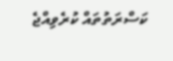ކަސްރަތުތައް ކުރެވިއްޖެ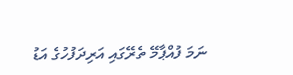ނަމަ ފުއްޕާމޭ ތެރޭގައި އަރިދަފުހުގެ އަޑު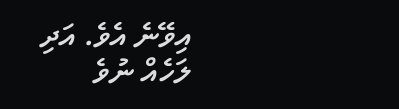އިވޭނެ އެވެ. އަދި ލަހެއް ނުވެ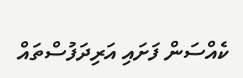ކެއްސަން ފަށައި އަރިދަފުސްތައް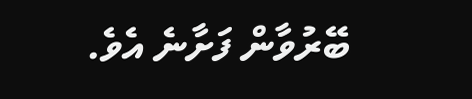ބޭރުވާން ފަށާނެ އެވެ.